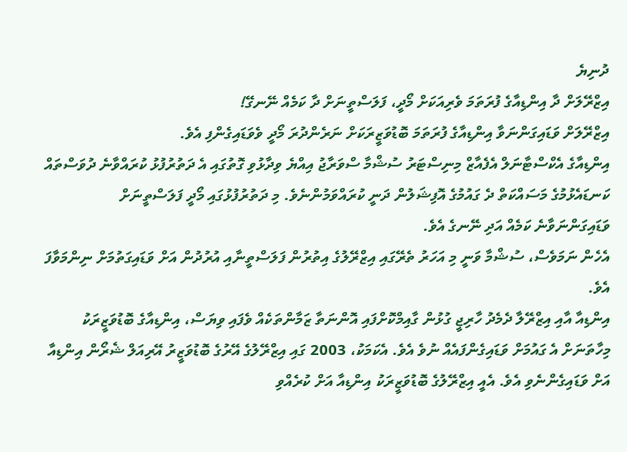ދުނިޔެ
އިޒްރޭލަށް ދާ އިންޑިއާގެ ފުރަތަމަ ވެރިއަކަށް މޯދީ، ފަލަސްތީނަށް ދާ ކަމެއް ނޭނގޭ!
އިޒްރޭލަށް ވަޑައިގަންނަވާ އިންޑިއާގެ ފުރަތަމަ ބޮޑުވަޒީރަކަށް ނަރެންދުރަ މޯދީ ވެވަޑައިގެންފި އެވެ.
އިންޑިއާގެ އެކްސްޓާނަލް އެފެއާޒް މިނިސްޓަރު ސުޝްމާ ސްވަރާޖު އިއްޔެ ވިދާޅުވި ގޮތުގައި އެ ދަތުރުފުޅު ކުރައްވާނެ ދުވަސްތައް ކަނޑައެޅުމުގެ މަސައްކަތް ދެ ގައުމުގެ އޮފިޝަލުން ދަނީ ކުރައްވަމުންނެވެ. މި ދަތުރުފުޅުގައި މޯދީ ފަލަސްތީނަށް ވަޑައިގަންނަވާނެ ކަމެއް އަދި ނޭނގެ އެވެ.
އެހެން ނަމަވެސް، ސުޝްމާ ވަނީ މި އަހަރު ތެރޭގައި އިޒްރޭލުގެ އިތުރުން ފަލަސްތީނާއި އުރުދުން އަށް ވަޑައިގަތުމަށް ނިންމަވާފަ އެވެ.
އިންޑިއާ އާއި އިޒްރޭލާ ދެމެދު ހާރިޖީ ގުޅުން ގާއިމްކޮށްފައި އޮންނަތާ ޒަމާންތަކެއް ވެފައި ވިޔަސް، އިންޑިއާގެ ބޮޑުވަޒީރަކު މިހާތަނަށް އެ ގައުމަށް ވަޑައިގެންފައެއް ނުވެ އެވެ. އެކަމަކު، 2003 ގައި އިޒްރޭލުގެ އޭރުގެ ބޮޑުވަޒީރު އޭރިއަލް ޝެރޯން އިންޑިއާ އަށް ވަޑައިގެންނެވި އެވެ. އެއީ އިޒްރޭލުގެ ބޮޑުވަޒީރަކު އިންޑިއާ އަށް ކުރެއްވި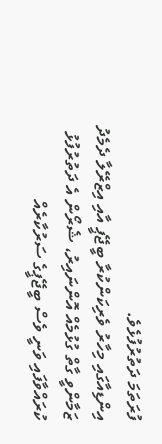ފުރަތަމަ ދަތުރުފުޅެވެ.
އިންޑިއާގައި މިހާރު ވެރިކަންކުރާ ބީޖޭޕީ އާއި އިޒްރޭލާ ދެމެދު ޒަމާންވީ ގާތް ގުޅުމެއް އޮންނައިރު، ޝެރޯން އެ ދަތުރުފުޅު ކުރައްވާފައި ވަނީ ވެސް ބީޖޭޕީގެ ސަރުކާރެއް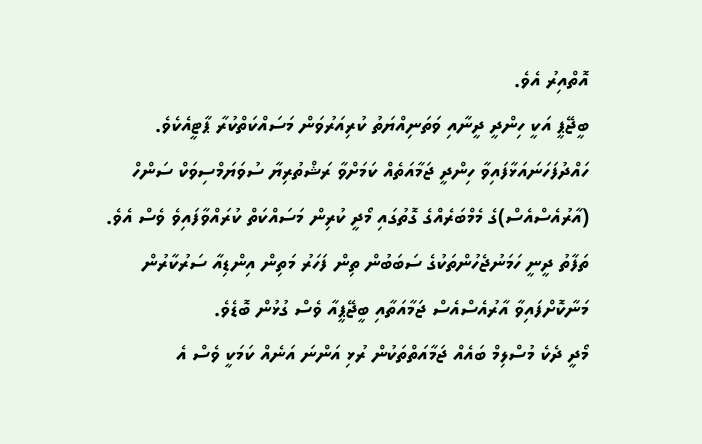އޮތްއިރު އެވެ.
ބީޖޭޕީ އަކީ ހިންދީ ދީނާއި ވަތަނިއްޔަތު ކުރިއަރުވަން މަސައްކަތްކުރާ ޕާޓީއެކެވެ. ހައްދުފަހަނައަޅާފައިވާ ހިންދީ ޖަމާއަތެއް ކަމަށްވާ ރަޝްތުރިޔާ ސުވަޔަމްސިވަކް ސަންހް (އާރުއެސްއެސް)ގެ މެމްބަރެއްގެ ގޮތުގައި މޯދީ ކުރިން މަސައްކަތް ކުރައްވާފައިވެ ވެސް އެވެ. ތަފާތު ދީނީ ހަމަނުޖެހުންތަކުގެ ސަބަބުން ތިން ފަހަރު މަތިން އިންޑިއާ ސަރުކާރުން މަނާކޮށްފައިވާ އާރުއެސްއެސް ޖަމާއަތާއި ބީޖޭޕީއާ ވެސް ގުޅުން ބޮޑެވެ.
މޯދީ ދެކެ މުސްލިމް ބައެއް ޖަމާއަތްތަކުން ރުޅި އަންނަ އަނެއް ކަމަކީ ވެސް އެ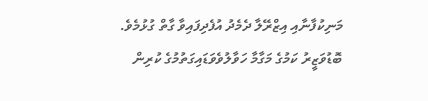މަނިކުފާނާއި އިޒްރޭލާ ދެމެދު އުފެދިފައިވާ ގާތް ގުޅުމެވެ. ބޮޑުވަޒީރު ކަމުގެ މަގާމާ ހަވާލުވެވަޑައިގަތުމުގެ ކުރިން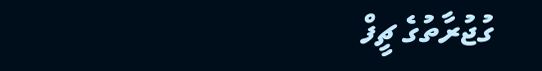ގުޖުރާތުގެ ޗީފް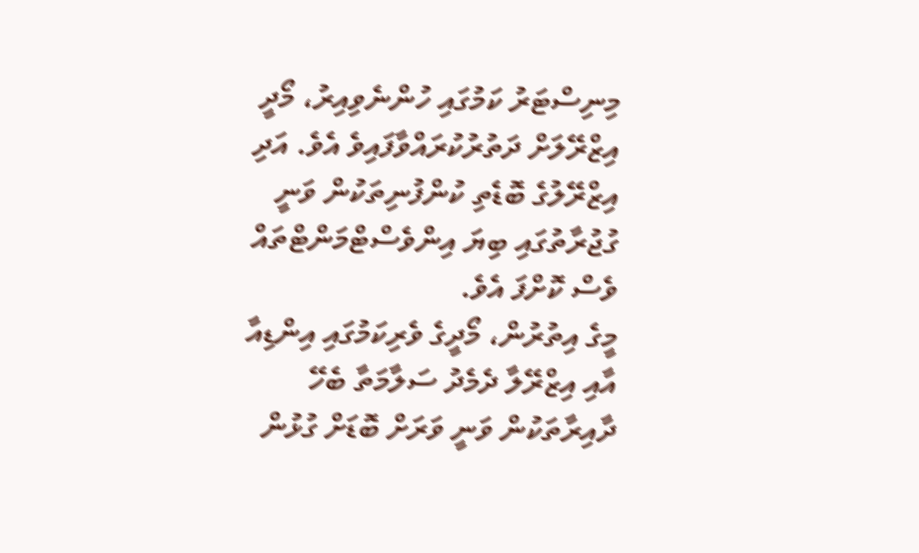މިނިސްޓަރު ކަމުގައި ހުންނެވިއިރު، މޯދީ އިޒްރޭލަށް ދަތުރުކުރައްވާފައިވެ އެވެ. އަދި އިޒްރޭލުގެ ބޮޑެތި ކުންފުނިތަކުން ވަނީ ގުޖުރާތުގައި ބިޔަ އިންވެސްޓްމަންޓްތައް ވެސް ކޮށްފަ އެވެ.
މީގެ އިތުރުން، މޯދީގެ ވެރިކަމުގައި އިންޑިއާ އާއި އިޒްރޭލާ ދެމެދު ސަލާމަތާ ބެހޭ ދާއިރާތަކުން ވަނީ ވަރަށް ބޮޑަށް ގުޅުން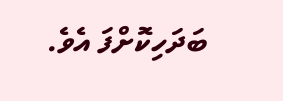ބަދަހިކޮށްފަ އެވެ.